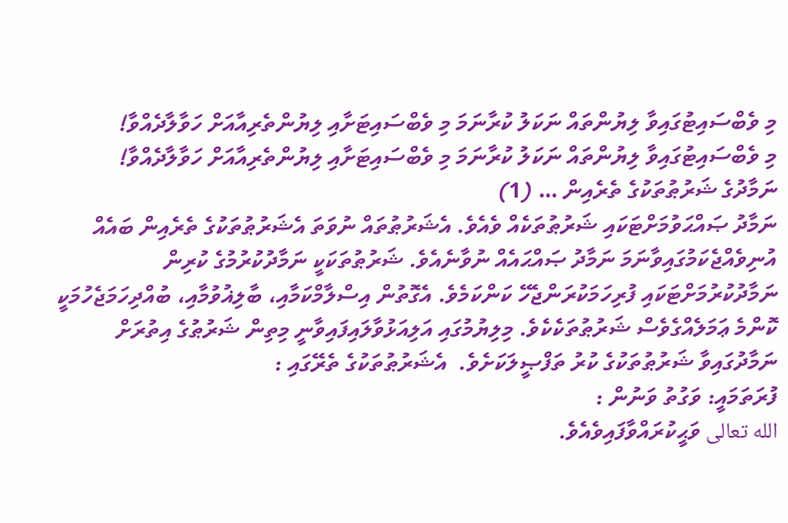މި ވެބްސައިޓުގައިވާ ލިޔުންތައް ނަކަލު ކުރާނަމަ މި ވެބްސައިޓަށާއި ލިޔުންތެރިއާއަށް ހަވާލާދެއްވާ!
މި ވެބްސައިޓުގައިވާ ލިޔުންތައް ނަކަލު ކުރާނަމަ މި ވެބްސައިޓަށާއި ލިޔުންތެރިއާއަށް ހަވާލާދެއްވާ!
ނަމާދުގެ ޝަރުޠުތަކުގެ ތެރެއިން … (1)
ނަމާދު ޞައްޙަވުމަށްޓަކައި ޝަރުޠުތަކެއް ވެއެވެ. އެޝަރުޠުތައް ނުވަތަ އެޝަރުޠުތަކުގެ ތެރެއިން ބައެއް އުނިވެއްޖެކަމުގައިވާނަމަ ނަމާދު ޞައްޙައެއް ނުވާނެއެވެ. ޝަރުޠުތަކަކީ ނަމާދުކުރުމުގެ ކުރިން ނަމާދުކުރުމަށްޓަކައި ފުރިހަމަކުރަންޖެހޭ ކަންކަމެވެ. އެގޮތުން އިސްލާމްކަމާއި، ބާލިޣުވުމާއި، ބުއްދިހަމަޖެހުމަކީ ކޮންމެ ޢަމަލެއްގެވެސް ޝަރުޠުތަކެކެވެ. މިލިޔުމުގައި އަލިއަޅުވާލައިފައިވާނީ މިތިން ޝަރުޠުގެ އިތުރަށް ނަމާދުގައިވާ ޝަރުޠުތަކުގެ ކުރު ތަފްޞީލަކަށެވެ.  އެޝަރުޠުތަކުގެ ތެރޭގައި :
ފުރަތަމައީ: ވަގުތު ވަނުން :
الله تعالى ވަޙީކުރައްވާފައިވެއެވެ.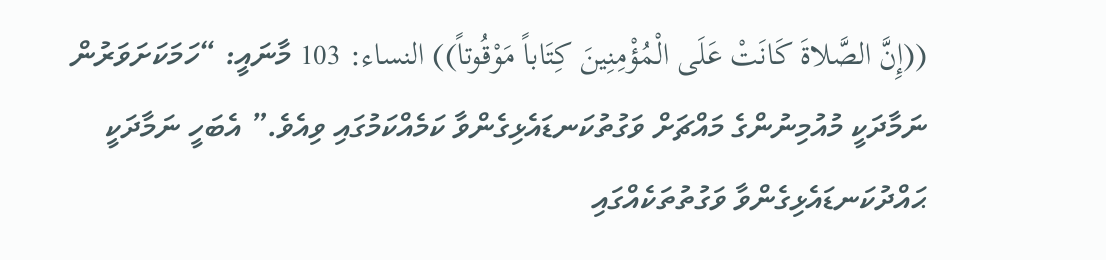((إِنَّ الصَّلاةَ كَانَتْ عَلَى الْمُؤْمِنِينَ كِتَاباً مَوْقُوتاً)) النساء: 103 މާނައީ: “ހަމަކަށަވަރުން ނަމާދަކީ މުއުމިނުންގެ މައްޗަށް ވަގުތުކަނޑައެޅިގެންވާ ކަމެއްކަމުގައި ވިއެވެ.” އެބަހީ ނަމާދަކީ ޙައްދުކަނޑައެޅިގެންވާ ވަގުތުތަކެއްގައި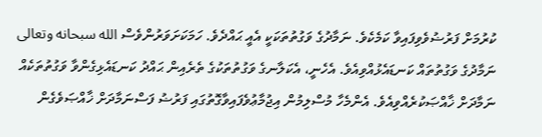ކުރުމަށް ފަރުޟުވެވިފައިވާ ކަމެކެވެ. ނަމާދުގެ ވަގުތުތަކަކީ އެއީ ޙައްދެވެ. ހަމަކަށަވަރުންވެސް الله سبحانه وتعالى ނަމާދުގެ ވަގުތުތައް ކަނޑައެޅުއްވިއެވެ. އެހެނީ، އެކަލާނގެ ވަގުތުތަކުގެ ތެރެއިން ޙައްދު ކަނޑައެޅިގެންވާ ވަގުތުތަކެއް ނަމާދަށް ޚާއްޞަކުރެއްވިއެވެ. އެންމެހާ މުސްލިމުން އިޖުމާޢުވެފައިވާގޮތުގައި ފަރުޟު ފަސްނަމާދަށް ޚާއްޞަވެގެން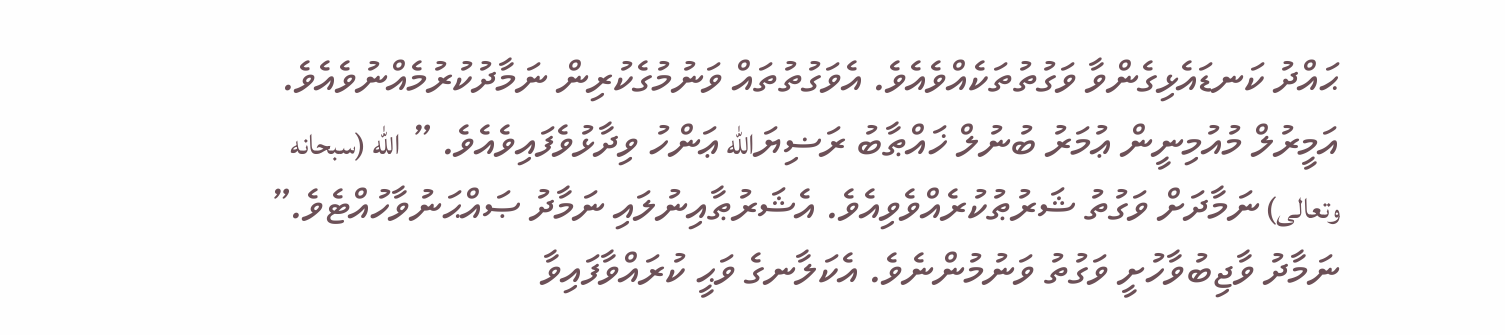ޙައްދު ކަނޑައެޅިގެންވާ ވަގުތުތަކެއްވެއެވެ. އެވަގުތުތައް ވަނުމުގެކުރިން ނަމާދުކުރުމެއްނުވެއެވެ. އަމީރުލް މުއުމިނީން ޢުމަރު ބުނުލް ޚައްޠާބު ރަޟިޔަالله ޢަންހު ވިދާޅުވެފައިވެއެވެ. ” الله (سبحانه وتعالى) ނަމާދަށް ވަގުތު ޝަރުޠުކުރެއްވެވިއެވެ. އެޝަރުޠާއިނުލައި ނަމާދު ޞައްޙަނުވާހުއްޓެވެ.”
ނަމާދު ވާޖިބުވާހުށީ ވަގުތު ވަނުމުންނެވެ. އެކަލާނގެ ވަޙީ ކުރައްވާފައިވާ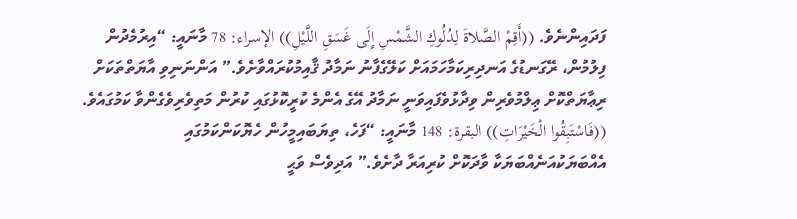ފަދައިންނެވެ. ((أَقِمْ الصَّلاةَ لِدُلُوكِ الشَّمْسِ إِلَى غَسَقِ اللَّيْلِ)) الإسراء: 78 މާނައީ: “އިރުމެދުން ފިލުމުން، ރޭގަނޑުގެ އަނދިރިކަމާހަމައަށް ކަލޭގެފާނު ނަމާދު ޤާއިމުކުރައްވާށެވެ.” އަންނަނިވި އާޔަތްތަކަށް ރިޢާޔަތްކޮށް ޢިލްމުވެރިން ވިދާޅުވެފައިވަނީ ނަމާދު އޭގެ އެންމެ ކުރީކޮޅުގައި ކުރުން މަތިވެރިވެގެންވާ ކަމުގައެވެ. ((فَاسْتَبِقُوا الْخَيْرَاتِ)) البقرة: 148 މާނައީ: “ފަހެ، ތިޔަބައިމީހުން ހެޔޮކަންކަމުގައި އެއްބަޔަކުއަނެއްބަޔަކާ ވާދަކޮށް ކުރިއަރާ ދާށެވެ.” އަދިވެސް ވަޙީ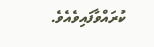ކުރައްވާފައިވެއެވެ.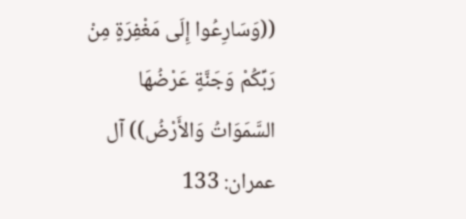((وَسَارِعُوا إِلَى مَغْفِرَةٍ مِنْ رَبِّكُمْ وَجَنَّةٍ عَرْضُهَا السَّمَوَاتُ وَالأَرْضُ)) آل عمران: 133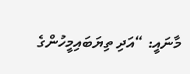މާނައީ: “އަދި ތިޔަބައިމީހުންގެ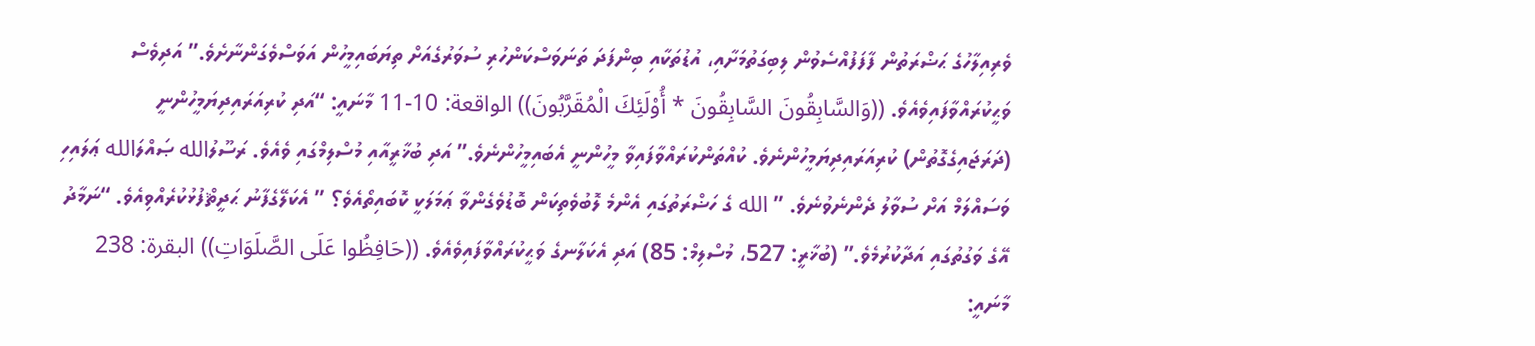ވެރިއިލާހުގެ ޙަޟްރަތުން ފާފަފުއްސެވުން ލިބިގަތުމަށާއި، އުޑުތަކާއި ބިންފަދަ ތަނަވަސްކަންހުރި ސުވަރުގެއަށް ތިޔަބައިމީހުން އަވަސްވެގަންނާށެވެ.” އަދިވެސް ވަޙީކުރައްވާފައިވެއެވެ. ((وَالسَّابِقُونَ السَّابِقُونَ * أُوْلَئِكَ الْمُقَرَّبُونَ)) الواقعة: 10-11 މާނައީ: “އަދި ކުރިއަރައިދިޔަމީހުންނީ (ދަރަޖައިގެގޮތުން) ކުރިއަރައިދިޔަމީހުންނެވެ. ކުއްތަންކުރައްވާފައިވާ މީހުންނީ އެބައިމީހުންނެވެ.” އަދި ބުޚާރީއާއި މުސްލިމްގައި ވެއެވެ. ރަސޫލުالله ޞައްލަالله ޢަލައިހި ވަސައްލަމް އަށް ސުވާލު ދެންނެވުނެވެ. ” الله ގެ ހަޟްރަތުގައި އެންމެ ލޮބުވެތިކަން ބޮޑުވެގެންވާ ޢަމަލަކީ ކޮބައިތޯއެވެ؟ ” އެކަލޭގެފާނު ޙަދީޘްފުޅުކުރެއްވިއެވެ. “ނަމާދު އޭގެ ވަގުތުގައި އަދާކުރުމެވެ.” (ބުޚާރީ: 527، މުސްލިމް: 85) އަދި އެކަލާނގެ ވަޙީކުރައްވާފައިވެއެވެ. ((حَافِظُوا عَلَى الصَّلَوَاتِ)) البقرة: 238 މާނައީ: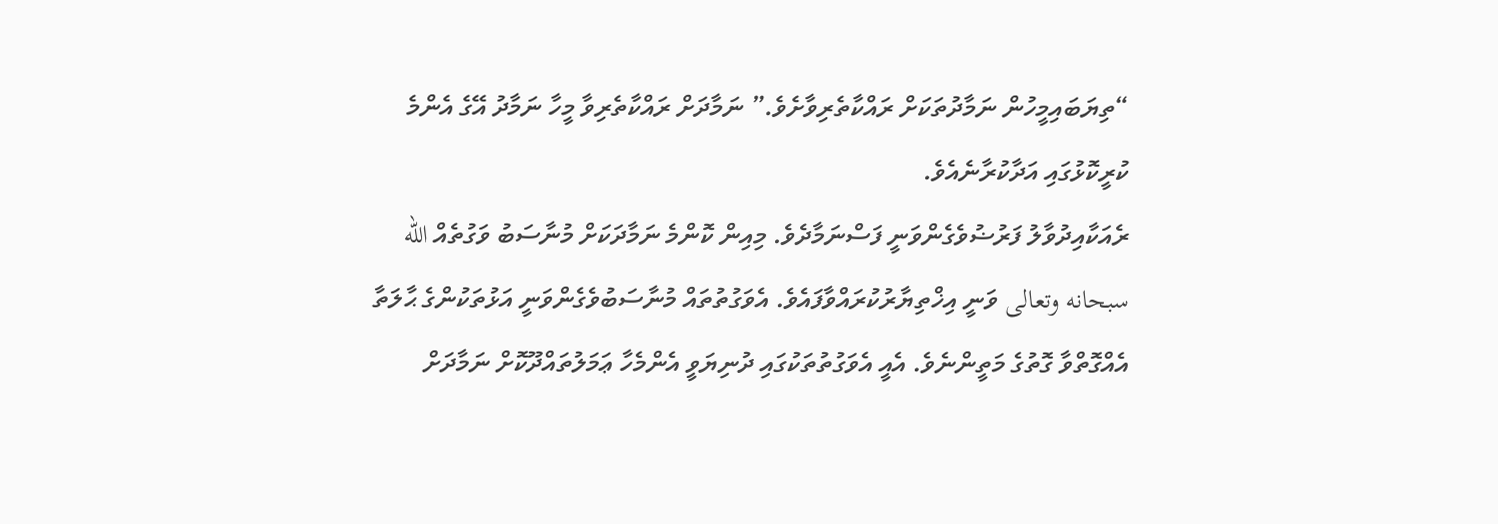“ތިޔަބައިމީހުން ނަމާދުތަކަށް ރައްކާތެރިވާށެވެ.” ނަމާދަށް ރައްކާތެރިވާ މީހާ ނަމާދު އޭގެ އެންމެ ކުރީކޮޅުގައި އަދާކުރާނެއެވެ.
ރެއަކާއިދުވާލު ފަރުޟުވެގެންވަނީ ފަސްނަމާދެވެ. މިއިން ކޮންމެ ނަމާދަކަށް މުނާސަބު ވަގުތެއް الله سبحانه وتعالى ވަނީ އިޚްތިޔާރުކުރައްވާފައެވެ. އެވަގުތުތައް މުނާސަބުވެގެންވަނީ އަޅުތަކުންގެ ޙާލަތާ އެއްގޮތްވާ ގޮތުގެ މަތީންނެވެ. އެއީ އެވަގުތުތަކުގައި ދުނިޔަވީ އެންމެހާ ޢަމަލުތައްދޫކޮށް ނަމާދަށް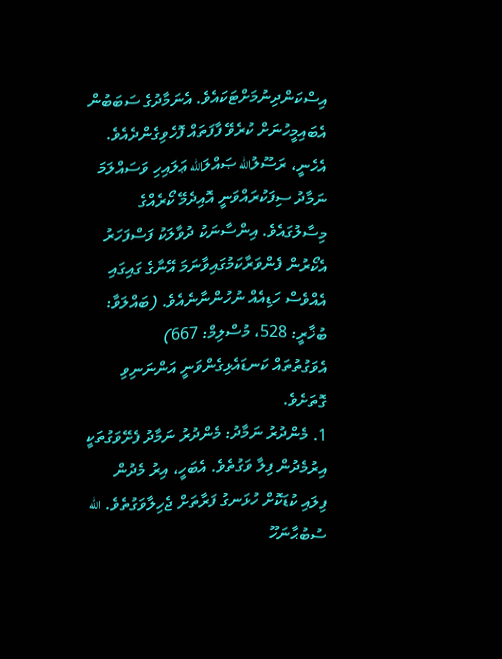އިސްކަންދިނުމަށްޓަކައެވެ. އެނަމާދުގެ ސަބަބުން އެބައިމީހުނަށް ކުރެވޭ ފާފަތައް ފޮހެވިގެންދެއެވެ. އެހެނީ، ރަސޫލުالله ޞައްލަالله ޢަލައިހި ވަސައްލަމަ ނަމާދު ސިފަކުރައްވަނީ އޮއިދެމޭ ކޯރެއްގެ މިސާލުގައެވެ. އިންސާނަކު ދުވާލަކު ފަސްފަހަރު އެކޯރުން ފެންވަރާކަމުގައިވާނަމަ އޭނާގެ ގައިގައި އެއްވެސް ހަޑިއެއް ނުހުންނާނެއެވެ. (ބައްލަވާ: ބުޚާރީ: 528، މުސްލިމް: 667)
އެވަގުތުތައް ކަނޑައެޅިގެންވަނީ އަންނަނިވި ގޮތަށެވެ.
1. މެންދުރު ނަމާދު: މެންދުރު ނަމާދު ފެށޭވަގުތަކީ އިރުމެދުން ފިލާ ވަގުތެވެ. އެބަހީ، އިރު މެދުން ފިލައި ކުޑަކޮށް ހުޅަނގު ފަރާތަށް ޖެހިލާވަގުތެވެ. الله ސުބުޙާނަހޫ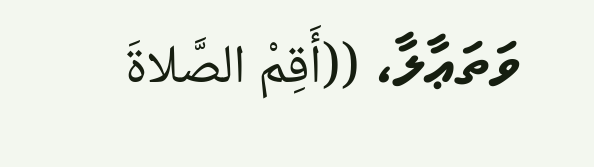ވަތަޢާލާ، ((أَقِمْ الصَّلاةَ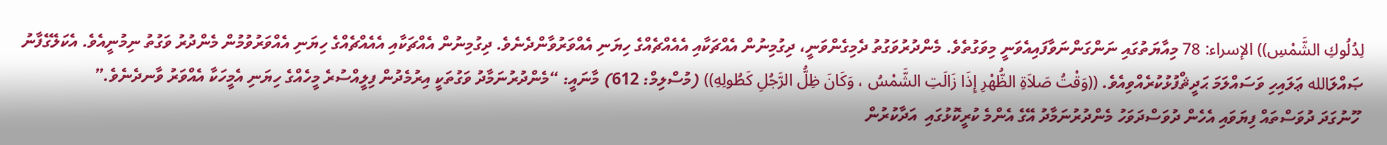لِدُلُوكِ الشَّمْسِ)) الإسراء: 78 މިއާޔަތުގައި ނަންގަންނަވާފައިއެވަނީ މިވަގުތެވެ. މެންދުރުވަގުތު ދެމިގެންވަނީ، ދިގުމިނުން އެއްޗަކާއި އެއެއްޗެއްގެ ހިޔަނި އެއްވަރުވާންދެނެވެ. ދިގުމިނުން އެއްޗަކާއި އެއެއްޗެއްގެ ހިޔަނި އެއްވަރުވުމުން މެންދުރު ވަގުތު ނިމުނީއެވެ. އެކަލޭގެފާނު ޞައްލަالله ޢަލައިހި ވަސައްލަމަ ޙަދީޘްފުޅުކުރެއްވިއެވެ. ((وَقْتُ صَلاَةِ الظُّهْرِ إِذَا زَالَتِ الشَّمْسُ ، وَكَانَ ظِلُّ الرَّجُلِ كَطُولِهِ)) (މުސްލިމް: 612) މާނައީ: “މެންދުރުނަމާދު ވަގުތަކީ އިރުމެދުން ފިލީއްސުރެ މީހެއްގެ ހިޔަނި އެމީހަކާ އެއްވަރު ވާނދެނެވެ.”
 ހޫނުގަދަ ދުވަސްތައް ފިޔަވައި އެހެން ދުވަސްދަވަހު މެންދުރުނަމާދު އޭގެ އެންމެ ކުރީކޮޅުގައި  އަދާކުރުން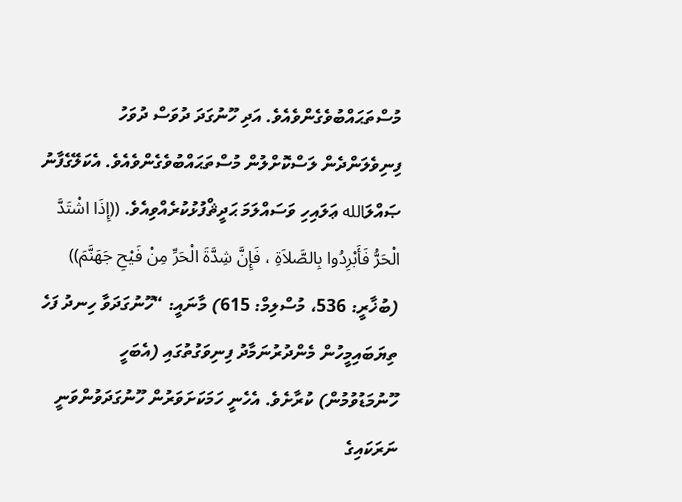މުސްތަޙައްބުވެގެންވެއެވެ. އަދި ހޫނުގަދަ ދުވަސް ދުވަހު ފިނިވެލަންދެން ލަސްކޮށްލުން މުސްތަޙައްބުވެގެންވެއެވެ. އެކަލޭގެފާނު ޞައްލަالله ޢަލައިހި ވަސައްލަމަ ޙަދީޘްފުޅުކުރެއްވިއެވެ. ((إِذَا اشْتَدَّ الْحَرُّ فَأَبْرِدُوا بِالصَّلاَةِ ، فَإِنَّ شِدَّةَ الْحَرِّ مِنْ فَيْحِ جَهَنَّمَ)) (ބުޚާރީ: 536، މުސްލިމް: 615) މާނައީ: “ހޫނުގަދަވާ ހިނދު ފަހެ ތިޔަބައިމީހުން މެންދުރުނަމާދު ފިނިވަގުތުގައި (އެބަހީ ހޫނުމަޑުވުމުން) ކުރާށެވެ. އެހެނީ ހަމަކަށަވަރުން ހޫނުގަދަވުންވަނީ ނަރަކައިގެ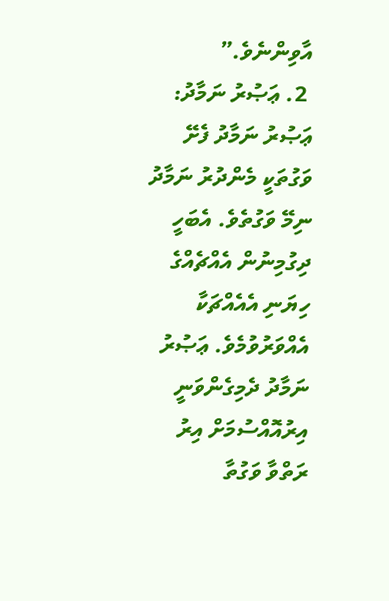އާވިންނެވެ.”
 2. ޢަޞުރު ނަމާދު: ޢަޞުރު ނަމާދު ފެށޭ ވަގުތަކީ މެންދުރު ނަމާދު ނިމޭ ވަގުތެވެ. އެބަހީ ދިގުމިނުން އެއްޗެއްގެ ހިޔަނި އެއެއްޗަކާ އެއްވަރުވުމެވެ. ޢަޞުރު ނަމާދު ދެމިގެންވަނީ އިރުއޮއްސުމަށް އިރު ރަތްވާ ވަގުތާ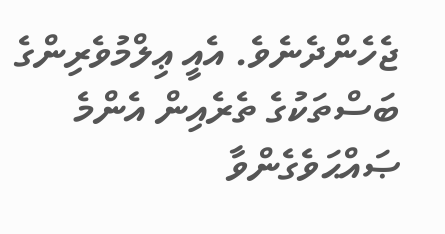ޖެހެންދެނެވެ. އެއީ ޢިލްމުވެރިންގެ ބަސްތަކުގެ ތެރެއިން އެންމެ ޞައްޙަވެގެންވާ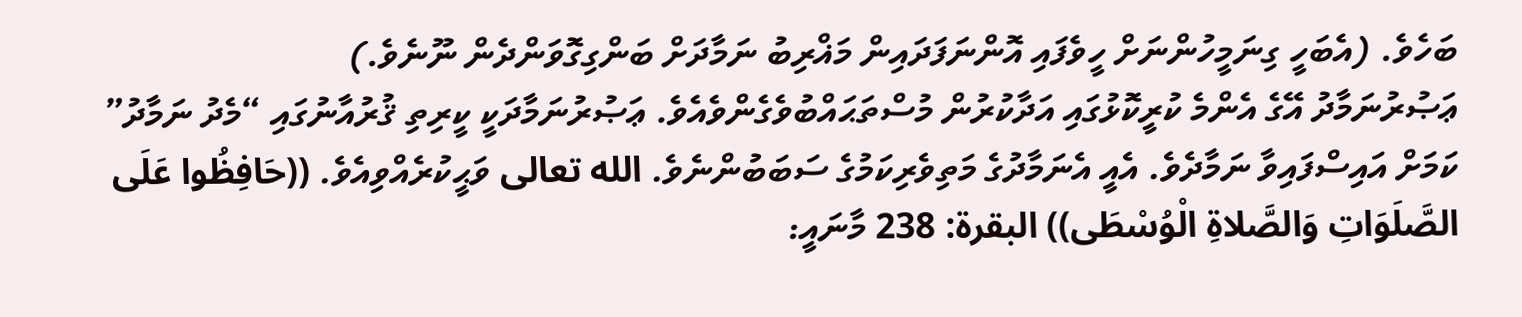ބަހެވެ. (އެބަހީ ގިނަމީހުންނަށް ހީވެފައި އޮންނަފަދައިން މަޣްރިބު ނަމާދަށް ބަންގިގޮވަންދެން ނޫނެވެ.)
ޢަޞުރުނަމާދު އޭގެ އެންމެ ކުރީކޮޅުގައި އަދާކުރުން މުސްތަޙައްބުވެގެންވެއެވެ. ޢަޞުރުނަމާދަކީ ކީރިތި ޤުރުއާނުގައި “މެދު ނަމާދު” ކަމަށް އައިސްފައިވާ ނަމާދެވެ. އެއީ އެނަމާދުގެ މަތިވެރިކަމުގެ ސަބަބުންނެވެ. الله تعالى ވަޙީކުރެއްވިއެވެ. ((حَافِظُوا عَلَى الصَّلَوَاتِ وَالصَّلاةِ الْوُسْطَى)) البقرة: 238 މާނައީ: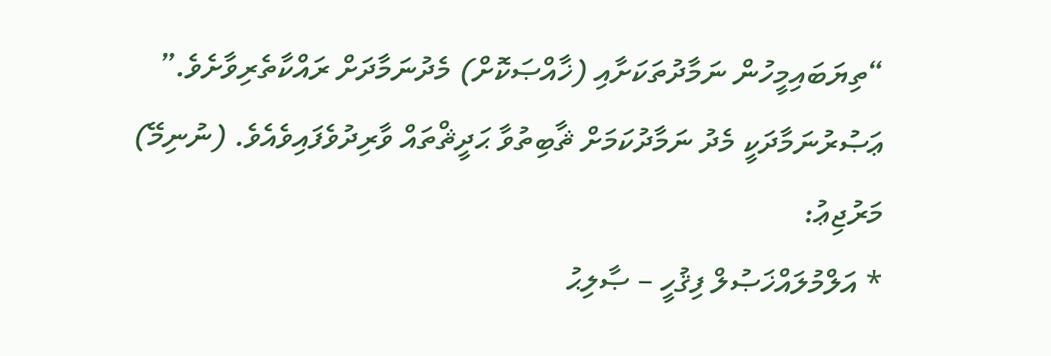“ތިޔަބައިމީހުން ނަމާދުތަކަށާއި (ޚާއްޞަކޮށް) މެދުނަމާދަށް ރައްކާތެރިވާށެވެ.” ޢަޞުރުނަމާދަކީ މެދު ނަމާދުކަމަށް ޘާބިތުވާ ޙަދީޘްތައް ވާރިދުވެފައިވެއެވެ. (ނުނިމޭ)
މަރުޖިޢު:
* އަލްމުލައްޚަޞުލް ފިޤުހީ – ޞާލިޙު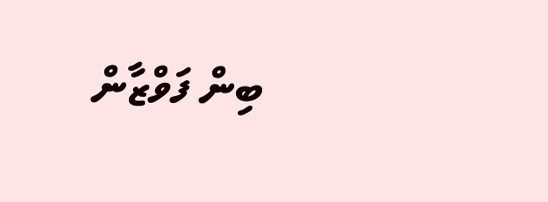ބިން ފަވްޒާން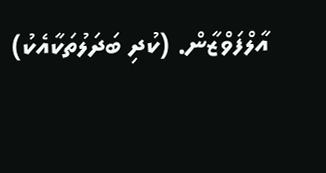އާލްފަވްޒާން. (ކުދި ބަދަލުތަކާއެކު)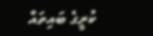ކުރީގެ ބައިތައް